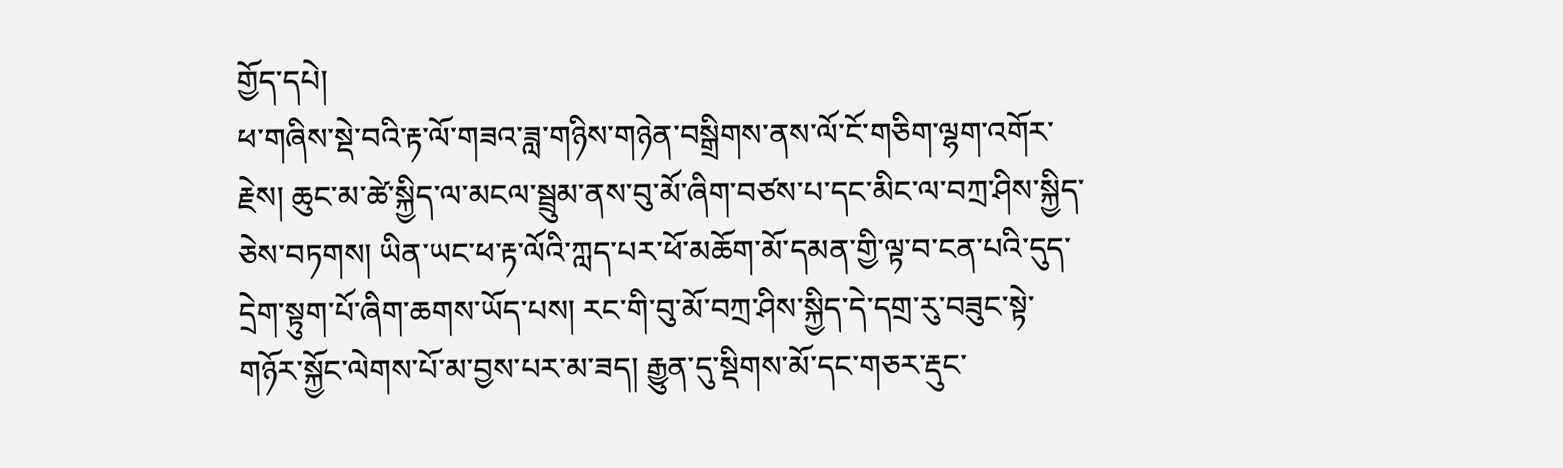གྱོད་དཔེ།
ཕ་གཞིས་སྡེ་བའི་རྟ་ལོ་གཟའ་ཟླ་གཉིས་གཉེན་བསྒྲིགས་ནས་ལོ་ངོ་གཅིག་ལྷག་འགོར་རྗེས། ཆུང་མ་ཚེ་སྐྱིད་ལ་མངལ་སྦྲུམ་ནས་བུ་མོ་ཞིག་བཙས་པ་དང་མིང་ལ་བཀྲ་ཤིས་སྐྱིད་ཅེས་བཏགས། ཡིན་ཡང་ཕ་རྟ་ལོའི་ཀླད་པར་ཕོ་མཆོག་མོ་དམན་གྱི་ལྟ་བ་ངན་པའི་དུད་དྲེག་སྟུག་པོ་ཞིག་ཆགས་ཡོད་པས། རང་གི་བུ་མོ་བཀྲ་ཤིས་སྐྱིད་དེ་དགྲ་རུ་བཟུང་སྟེ་གཉོར་སྐྱོང་ལེགས་པོ་མ་བྱས་པར་མ་ཟད། རྒྱུན་དུ་སྡིགས་མོ་དང་གཅར་རྡུང་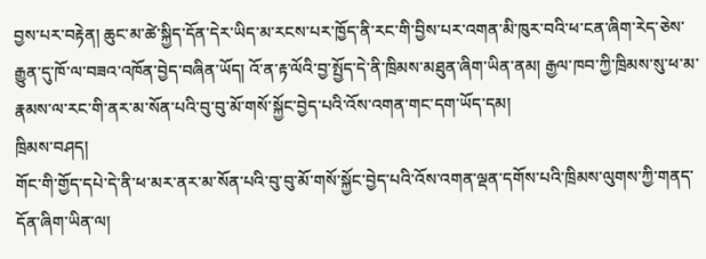བྱས་པར་བརྟེན། ཆུང་མ་ཚེ་སྐྱིད་དོན་དེར་ཡིད་མ་རངས་པར་ཁྱོད་ནི་རང་གི་བྱིས་པར་འགན་མི་ཁུར་བའི་ཕ་ངན་ཞིག་རེད་ཅེས་རྒྱུན་དུ་ཁོ་ལ་བཟའ་འཁོན་བྱེད་བཞིན་ཡོད། འོ་ན་རྟ་ལོའི་བྱ་སྤྱོད་དེ་ནི་ཁྲིམས་མཐུན་ཞིག་ཡིན་ནམ། རྒྱལ་ཁབ་ཀྱི་ཁྲིམས་སུ་ཕ་མ་རྣམས་ལ་རང་གི་ནར་མ་སོན་པའི་བུ་བུ་མོ་གསོ་སྐྱོང་བྱེད་པའི་འོས་འགན་གང་དག་ཡོད་དམ།
ཁྲིམས་བཤད།
གོང་གི་གྱོད་དཔེ་དེ་ནི་ཕ་མར་ནར་མ་སོན་པའི་བུ་བུ་མོ་གསོ་སྐྱོང་བྱེད་པའི་འོས་འགན་ལྡན་དགོས་པའི་ཁྲིམས་ལུགས་ཀྱི་གནད་དོན་ཞིག་ཡིན་ལ།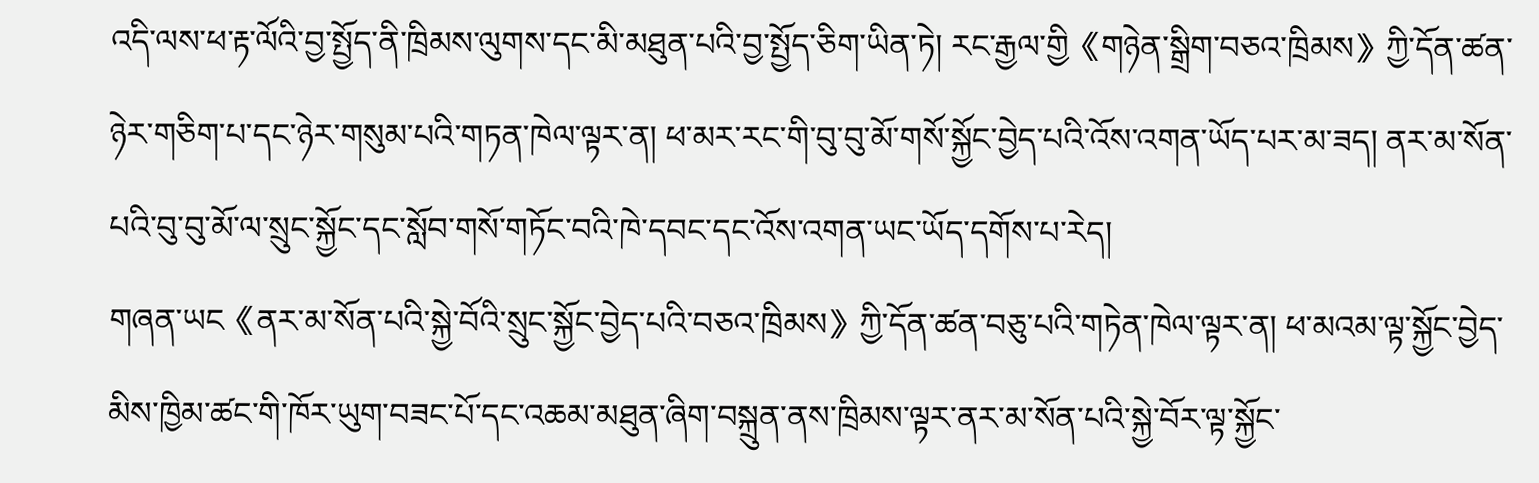འདི་ལས་ཕ་རྟ་ལོའི་བྱ་སྤྱོད་ནི་ཁྲིམས་ལུགས་དང་མི་མཐུན་པའི་བྱ་སྤྱོད་ཅིག་ཡིན་ཏེ། རང་རྒྱལ་གྱི《གཉེན་སྒྲིག་བཅའ་ཁྲིམས》ཀྱི་དོན་ཚན་ཉེར་གཅིག་པ་དང་ཉེར་གསུམ་པའི་གཏན་ཁེལ་ལྟར་ན། ཕ་མར་རང་གི་བུ་བུ་མོ་གསོ་སྐྱོང་བྱེད་པའི་འོས་འགན་ཡོད་པར་མ་ཟད། ནར་མ་སོན་པའི་བུ་བུ་མོ་ལ་སྲུང་སྐྱོང་དང་སློབ་གསོ་གཏོང་བའི་ཁེ་དབང་དང་འོས་འགན་ཡང་ཡོད་དགོས་པ་རེད།
གཞན་ཡང《ནར་མ་སོན་པའི་སྐྱེ་བོའི་སྲུང་སྐྱོང་བྱེད་པའི་བཅའ་ཁྲིམས》ཀྱི་དོན་ཚན་བཅུ་པའི་གཏེན་ཁེལ་ལྟར་ན། ཕ་མའམ་ལྟ་སྐྱོང་བྱེད་མིས་ཁྱིམ་ཚང་གི་ཁོར་ཡུག་བཟང་པོ་དང་འཆམ་མཐུན་ཞིག་བསྐྲུན་ནས་ཁྲིམས་ལྟར་ནར་མ་སོན་པའི་སྐྱེ་བོར་ལྟ་སྐྱོང་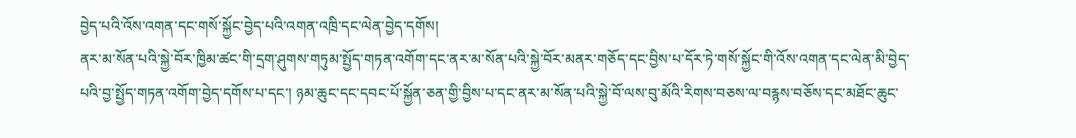བྱེད་པའི་འོས་འགན་དང་གསོ་སྐྱོང་བྱེད་པའི་འགན་འཁྲི་དང་ལེན་བྱེད་དགོས།
ནར་མ་སོན་པའི་སྐྱེ་བོར་ཁྱིམ་ཚང་གི་དྲག་ཤུགས་གཏུམ་སྤྱོད་གཏན་འགོག་དང་ནར་མ་སོན་པའི་སྐྱེ་བོར་མནར་གཅོད་དང་བྱིས་པ་དོར་ཏེ་གསོ་སྐྱོང་གི་འོས་འགན་དང་ལེན་མི་བྱེད་པའི་བྱ་སྤྱོད་གཏན་འགོག་བྱེད་དགོས་པ་དང་། ཉམ་ཆུང་དང་དབང་པོ་སྐྱོན་ཅན་གྱི་བྱིས་པ་དང་ནར་མ་སོན་པའི་སྐྱེ་བོ་ལས་བུ་མོའི་རིགས་བཅས་ལ་བརྙས་བཅོས་དང་མཐོང་ཆུང་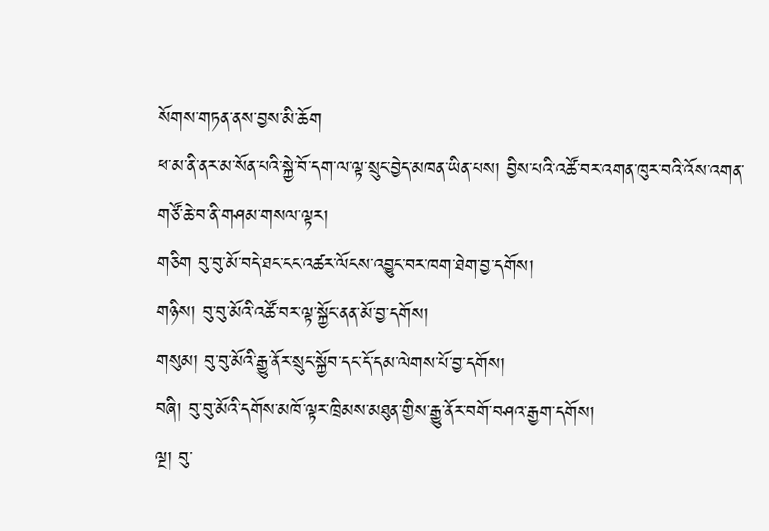སོགས་གཏན་ནས་བྱས་མི་ཆོག
ཕ་མ་ནི་ནར་མ་སོན་པའི་སྐྱེ་བོ་དག་ལ་ལྟ་སྲུང་བྱེད་མཁན་ཡིན་པས། བྱིས་པའི་འཚོ་བར་འགན་ཁུར་བའི་འོས་འགན་གཙོ་ཆེ་བ་ནི་གཤམ་གསལ་ལྟར།
གཅིག བུ་བུ་མོ་བདེ་ཐང་ངང་འཚར་ལོངས་འབྱུང་བར་ཁག་ཐེག་བྱ་དགོས།
གཉིས། བུ་བུ་མོའི་འཚོ་བར་ལྟ་སྐྱོང་ནན་མོ་བྱ་དགོས།
གསུམ། བུ་བུ་མོའི་རྒྱུ་ནོར་སྲུང་སྐྱོབ་དང་དོ་དམ་ལེགས་པོ་བྱ་དགོས།
བཞི། བུ་བུ་མོའི་དགོས་མཁོ་ལྟར་ཁྲིམས་མཐུན་གྱིས་རྒྱུ་ནོར་བགོ་བཤའ་རྒྱག་དགོས།
ལྔ། བུ་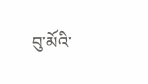བུ་མོའི་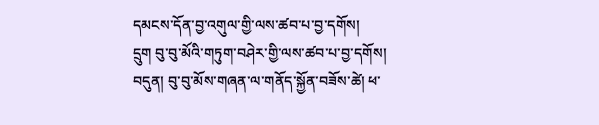དམངས་དོན་བྱ་འགུལ་གྱི་ལས་ཚབ་པ་བྱ་དགོས།
དྲུག བུ་བུ་མོའི་གཏུག་བཤེར་གྱི་ལས་ཚབ་པ་བྱ་དགོས།
བདུན། བུ་བུ་མོས་གཞན་ལ་གནོད་སྐྱོན་བཟོས་ཚེ། ཕ་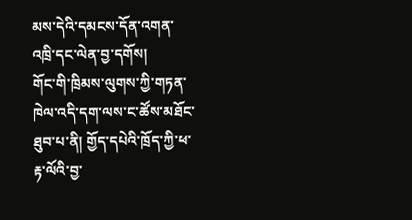མས་དེའི་དམངས་དོན་འགན་འཁྲི་དང་ལེན་བྱ་དགོས།
གོང་གི་ཁྲིམས་ལུགས་ཀྱི་གཏན་ཁེལ་འདི་དག་ལས་ང་ཚོས་མཐོང་ཐུབ་པ་ནི། གྱོད་དཔེའི་ཁྲོད་ཀྱི་ཕ་རྟ་ལོའི་བྱ་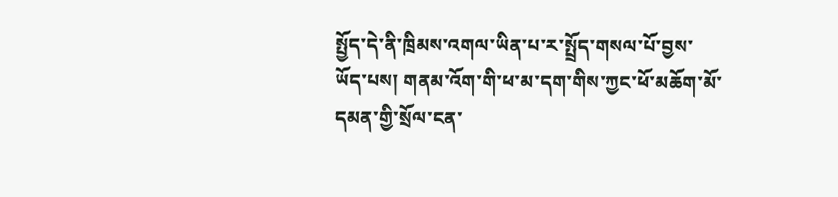སྤྱོད་དེ་ནི་ཁྲིམས་འགལ་ཡིན་པ་ར་སྤྲོད་གསལ་པོ་བྱས་ཡོད་པས། གནམ་འོག་གི་ཕ་མ་དག་གིས་ཀྱང་ཕོ་མཆོག་མོ་དམན་གྱི་སྲོལ་ངན་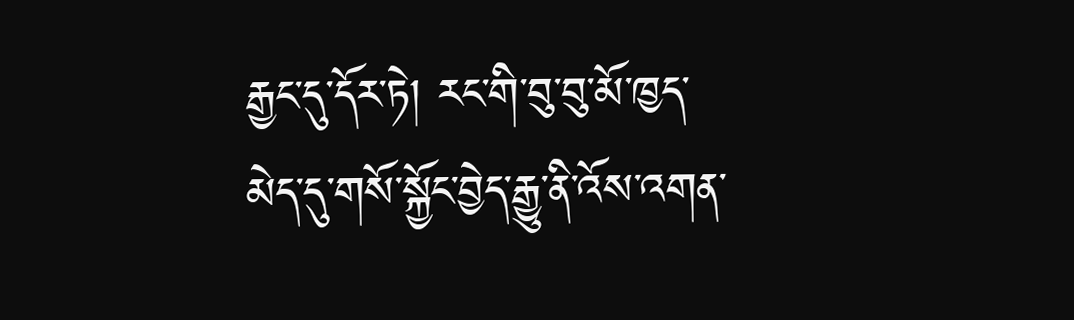རྒྱང་དུ་དོར་ཏེ། རང་གི་བུ་བུ་མོ་ཁྱད་མེད་དུ་གསོ་སྐྱོང་བྱེད་རྒྱུ་ནི་འོས་འགན་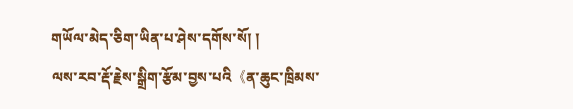གཡོལ་མེད་ཅིག་ཡིན་པ་ཤེས་དགོས་སོ། །
ལས་རབ་རྡོ་རྗེས་སྒྲིག་རྩོམ་བྱས་པའི《ན་ཆུང་ཁྲིམས་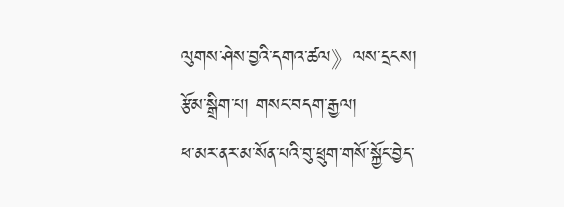ལུགས་ཤེས་བྱའི་དགའ་ཚལ》ལས་དྲངས།
རྩོམ་སྒྲིག་པ། གསང་བདག་རྒྱལ།
ཕ་མར་ནར་མ་སོན་པའི་བུ་ཕྲུག་གསོ་སྐྱོང་བྱེད་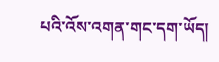པའི་འོས་འགན་གང་དག་ཡོད།